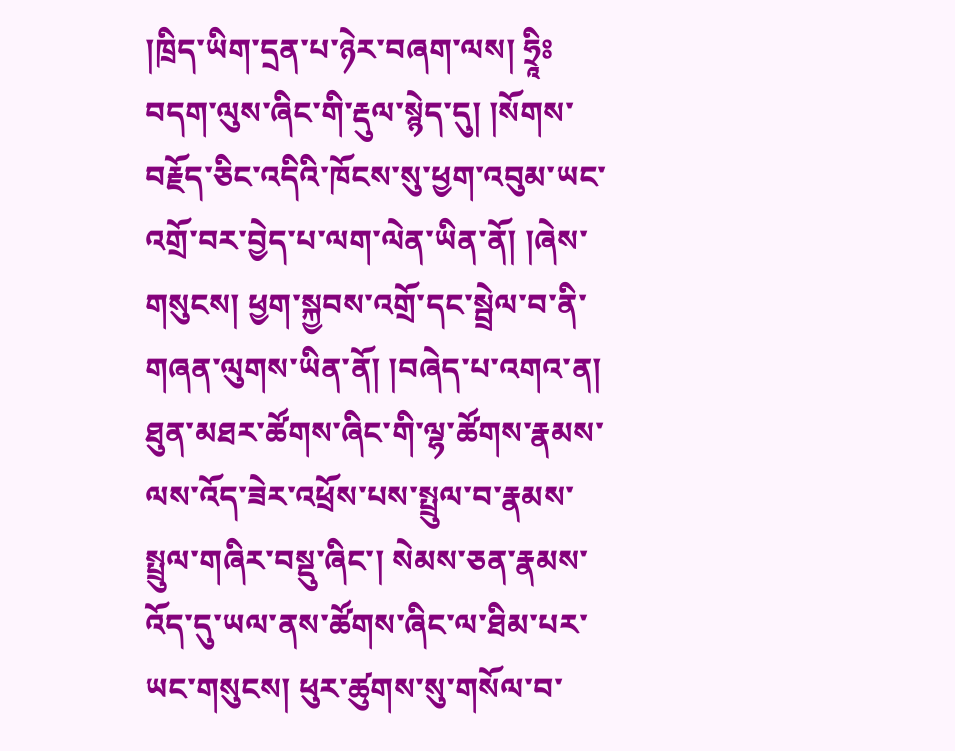།ཁྲིད་ཡིག་དྲན་པ་ཉེར་བཞག་ལས། ཧྲཱིཿ བདག་ལུས་ཞིང་གི་རྡུལ་སྙེད་དུ། །སོགས་བརྗོད་ཅིང་འདིའི་ཁོངས་སུ་ཕྱག་འབུམ་ཡང་འགྲོ་བར་བྱེད་པ་ལག་ལེན་ཡིན་ནོ། །ཞེས་གསུངས། ཕྱག་སྐྱབས་འགྲོ་དང་སྦྲེལ་བ་ནི་གཞན་ལུགས་ཡིན་ནོ། །བཞེད་པ་འགའ་ན། ཐུན་མཐར་ཚོགས་ཞིང་གི་ལྷ་ཚོགས་རྣམས་ལས་འོད་ཟེར་འཕྲོས་པས་སྤྲུལ་བ་རྣམས་སྤྲུལ་གཞིར་བསྡུ་ཞིང་། སེམས་ཅན་རྣམས་འོད་དུ་ཡལ་ནས་ཚོགས་ཞིང་ལ་ཐིམ་པར་ཡང་གསུངས། ཕུར་ཚུགས་སུ་གསོལ་བ་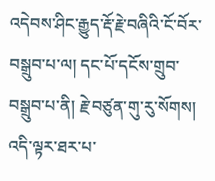འདེབས་ཤིང་རྒྱུད་རྡོ་རྗེ་བཞིའི་ངོ་བོར་བསྒྲུབ་པ་ལ། དང་པོ་དངོས་གྲུབ་བསྒྲུབ་པ་ནི། རྗེ་བཙུན་གུ་རུ་སོགས། འདི་ལྟར་ཐར་པ་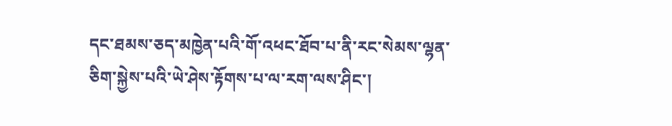དང་ཐམས་ཅད་མཁྱེན་པའི་གོ་འཕང་ཐོབ་པ་ནི་རང་སེམས་ལྷན་ཅིག་སྐྱེས་པའི་ཡེ་ཤེས་རྟོགས་པ་ལ་རག་ལས་ཤིང་།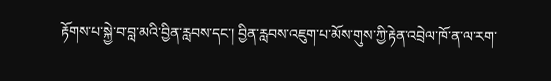རྟོགས་པ་སྐྱེ་བ་བླ་མའི་བྱིན་རླབས་དང་། བྱིན་རླབས་འཇུག་པ་མོས་གུས་ཀྱི་རྟེན་འབྲེལ་ཁོ་ན་ལ་རག་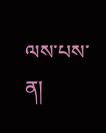ལས་པས་ན།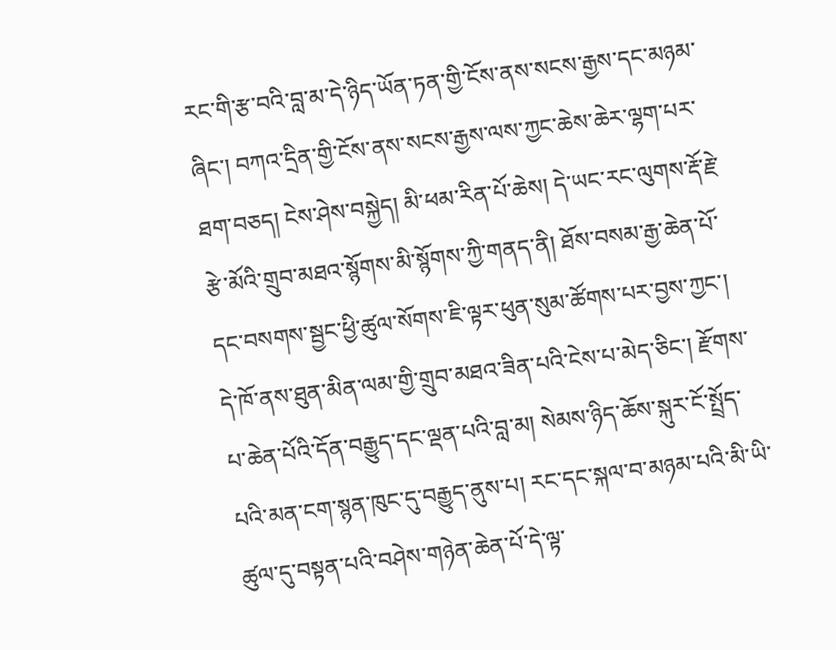རང་གི་རྩ་བའི་བླ་མ་དེ་ཉིད་ཡོན་ཏན་གྱི་ངོས་ནས་སངས་རྒྱས་དང་མཉམ་ཞིང་། བཀའ་དྲིན་གྱི་ངོས་ནས་སངས་རྒྱས་ལས་ཀྱང་ཆེས་ཆེར་ལྷག་པར་ཐག་བཅད། ངེས་ཤེས་བསྐྱེད། མི་ཕམ་རིན་པོ་ཆེས། དེ་ཡང་རང་ལུགས་རྡོ་རྗེ་རྩེ་མོའི་གྲུབ་མཐའ་སྙོགས་མི་སྙོགས་ཀྱི་གནད་ནི། ཐོས་བསམ་རྒྱ་ཆེན་པོ་དང་བསགས་སྦྱང་ཕྱི་ཚུལ་སོགས་ཇི་ལྟར་ཕུན་སུམ་ཚོགས་པར་བྱས་ཀྱང་། དེ་ཁོ་ནས་ཐུན་མིན་ལམ་གྱི་གྲུབ་མཐའ་ཟིན་པའི་ངེས་པ་མེད་ཅིང་། རྫོགས་པ་ཆེན་པོའི་དོན་བརྒྱུད་དང་ལྡན་པའི་བླ་མ། སེམས་ཉིད་ཆོས་སྐུར་ངོ་སྤྲོད་པའི་མན་ངག་སྙན་ཁུང་དུ་བརྒྱུད་ནུས་པ། རང་དང་སྐལ་བ་མཉམ་པའི་མི་ཡི་ཚུལ་དུ་བསྟན་པའི་བཤེས་གཉེན་ཆེན་པོ་དེ་ལྟ་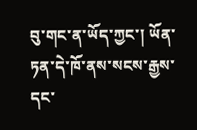བུ་གང་ན་ཡོད་ཀྱང་། ཡོན་ཏན་དེ་ཁོ་ནས་སངས་རྒྱས་དང་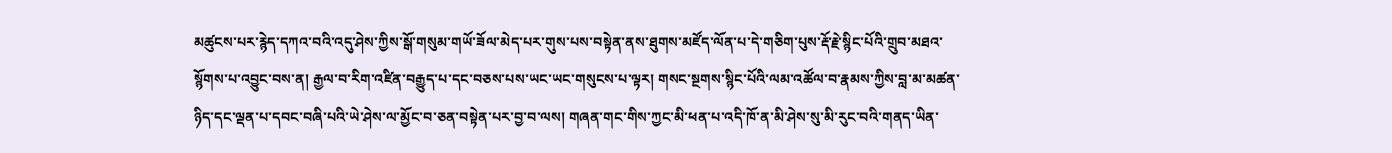མཚུངས་པར་རྙེད་དཀའ་བའི་འདུ་ཤེས་ཀྱིས་སྒོ་གསུམ་གཡོ་ཟོལ་མེད་པར་གུས་པས་བསྟེན་ནས་ཐུགས་མཛོད་ལོན་པ་དེ་གཅིག་པུས་རྡོ་རྗེ་སྙིང་པོའི་གྲུབ་མཐའ་སྙོགས་པ་འབྱུང་བས་ན། རྒྱལ་བ་རིག་འཛིན་བརྒྱུད་པ་དང་བཅས་པས་ཡང་ཡང་གསུངས་པ་ལྟར། གསང་སྔགས་སྙིང་པོའི་ལམ་འཚོལ་བ་རྣམས་ཀྱིས་བླ་མ་མཚན་ཉིད་དང་ལྡན་པ་དབང་བཞི་པའི་ཡེ་ཤེས་ལ་མྱོང་བ་ཅན་བསྟེན་པར་བྱ་བ་ལས། གཞན་གང་གིས་ཀྱང་མི་ཕན་པ་འདི་ཁོ་ན་མི་ཤེས་སུ་མི་རུང་བའི་གནད་ཡིན་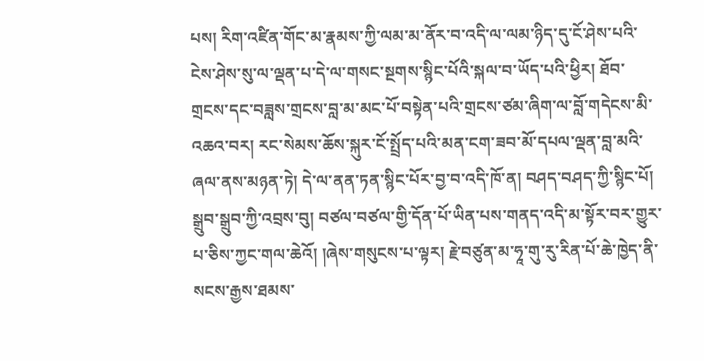པས། རིག་འཛིན་གོང་མ་རྣམས་ཀྱི་ལམ་མ་ནོར་བ་འདི་ལ་ལམ་ཉིད་དུ་ངོ་ཤེས་པའི་ངེས་ཤེས་སུ་ལ་ལྡན་པ་དེ་ལ་གསང་སྔགས་སྙིང་པོའི་སྐལ་བ་ཡོད་པའི་ཕྱིར། ཐོབ་གྲངས་དང་བཟླས་གྲངས་བླ་མ་མང་པོ་བསྟེན་པའི་གྲངས་ཙམ་ཞིག་ལ་བློ་གདེངས་མི་འཆའ་བར། རང་སེམས་ཆོས་སྐུར་ངོ་སྤྲོད་པའི་མན་ངག་ཟབ་མོ་དཔལ་ལྡན་བླ་མའི་ཞལ་ནས་མཉན་ཏེ། དེ་ལ་ནན་ཏན་སྙིང་པོར་བྱ་བ་འདི་ཁོ་ན། བཤད་བཤད་ཀྱི་སྙིང་པོ། སྒྲུབ་སྒྲུབ་ཀྱི་འབྲས་བུ། བཙལ་བཙལ་གྱི་དོན་པོ་ཡིན་པས་གནད་འདི་མ་སྟོར་བར་གྱུར་པ་ཅིས་ཀྱང་གལ་ཆེའོ། །ཞེས་གསུངས་པ་ལྟར། རྗེ་བཙུན་མ་ཧཱ་གུ་རུ་རིན་པོ་ཆེ་ཁྱེད་ནི་སངས་རྒྱས་ཐམས་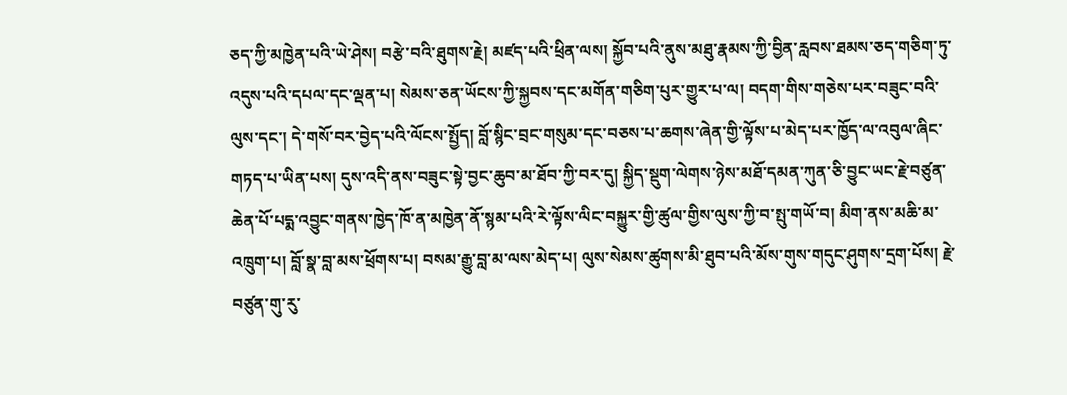ཅད་ཀྱི་མཁྱེན་པའི་ཡེ་ཤེས། བརྩེ་བའི་ཐུགས་རྗེ། མཛད་པའི་ཕྲིན་ལས། སྐྱོབ་པའི་ནུས་མཐུ་རྣམས་ཀྱི་བྱིན་རླབས་ཐམས་ཅད་གཅིག་ཏུ་འདུས་པའི་དཔལ་དང་ལྡན་པ། སེམས་ཅན་ཡོངས་ཀྱི་སྐྱབས་དང་མགོན་གཅིག་པུར་གྱུར་པ་ལ། བདག་གིས་གཅེས་པར་བཟུང་བའི་ལུས་དང་། དེ་གསོ་བར་བྱེད་པའི་ལོངས་སྤྱོད། བློ་སྙིང་བྲང་གསུམ་དང་བཅས་པ་ཆགས་ཞེན་གྱི་ལྟོས་པ་མེད་པར་ཁྱོད་ལ་འབུལ་ཞིང་གཏད་པ་ཡིན་པས། དུས་འདི་ནས་བཟུང་སྟེ་བྱང་ཆུབ་མ་ཐོབ་ཀྱི་བར་དུ། སྐྱིད་སྡུག་ལེགས་ཉེས་མཐོ་དམན་ཀུན་ཅི་བྱུང་ཡང་རྗེ་བཙུན་ཆེན་པོ་པདྨ་འབྱུང་གནས་ཁྱེད་ཁོ་ན་མཁྱེན་ནོ་སྙམ་པའི་རེ་ལྟོས་ལིང་བསྐྱུར་གྱི་ཚུལ་གྱིས་ལུས་ཀྱི་བ་སྤུ་གཡོ་བ། མིག་ནས་མཆི་མ་འཁྲུག་པ། བློ་སྣ་བླ་མས་ཕྲོགས་པ། བསམ་རྒྱུ་བླ་མ་ལས་མེད་པ། ལུས་སེམས་ཚུགས་མི་ཐུབ་པའི་མོས་གུས་གདུང་ཤུགས་དྲག་པོས། རྗེ་བཙུན་གུ་རུ་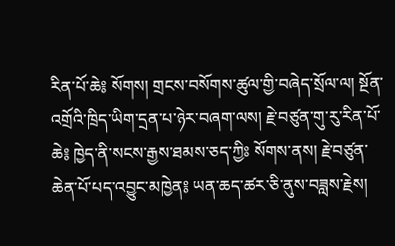རིན་པོ་ཆེ༔ སོགས། གྲངས་བསོགས་ཚུལ་གྱི་བཞེད་སྲོལ་ལ། སྔོན་འགྲོའི་ཁྲིད་ཡིག་དྲན་པ་ཉེར་བཞག་ལས། རྗེ་བཙུན་གུ་རུ་རིན་པོ་ཆེ༔ ཁྱེད་ནི་སངས་རྒྱས་ཐམས་ཅད་ཀྱིཿ སོགས་ནས། རྗེ་བཙུན་ཆེན་པོ་པད་འབྱུང་མཁྱེན༔ ཡན་ཆད་ཚར་ཅི་ནུས་བཟླས་རྗེས།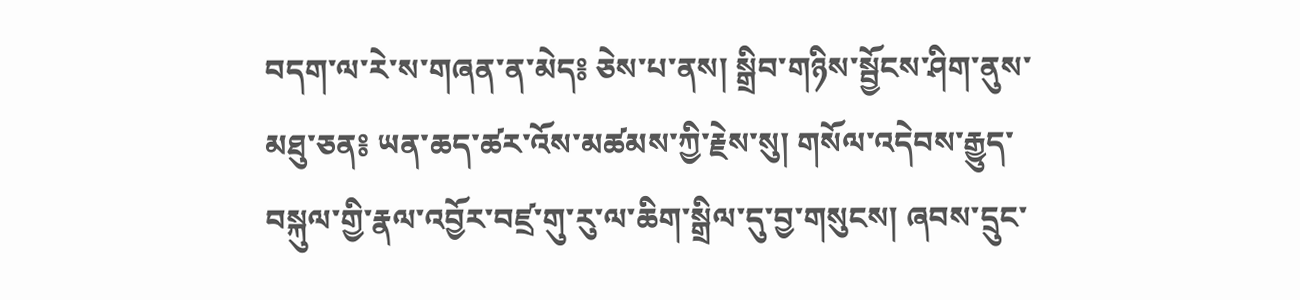བདག་ལ་རེ་ས་གཞན་ན་མེད༔ ཅེས་པ་ནས། སྒྲིབ་གཉིས་སྦྱོངས་ཤིག་ནུས་མཐུ་ཅན༔ ཡན་ཆད་ཚར་འོས་མཚམས་ཀྱི་རྗེས་སུ། གསོལ་འདེབས་རྒྱུད་བསྐུལ་གྱི་རྣལ་འབྱོར་བཛྲ་གུ་རུ་ལ་ཆིག་སྒྲིལ་དུ་བྱ་གསུངས། ཞབས་དྲུང་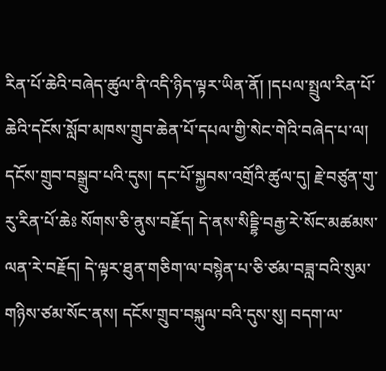རིན་པོ་ཆེའི་བཞེད་ཚུལ་ནི་འདི་ཉིད་ལྟར་ཡིན་ནོ། །དཔལ་སྤྲུལ་རིན་པོ་ཆེའི་དངོས་སློབ་མཁས་གྲུབ་ཆེན་པོ་དཔལ་གྱི་སེང་གེའི་བཞེད་པ་ལ། དངོས་གྲུབ་བསྒྲུབ་པའི་དུས། དང་པོ་སྐྱབས་འགྲོའི་ཚུལ་དུ། རྗེ་བཙུན་གུ་རུ་རིན་པོ་ཆེཿ སོགས་ཅི་ནུས་བརྗོད། དེ་ནས་སིདྡྷི་བརྒྱ་རེ་སོང་མཚམས་ལན་རེ་བརྗོད། དེ་ལྟར་ཐུན་གཅིག་ལ་བསྙེན་པ་ཅི་ཙམ་བཟླ་བའི་སུམ་གཉིས་ཙམ་སོང་ནས། དངོས་གྲུབ་བསྐུལ་བའི་དུས་སུ། བདག་ལ་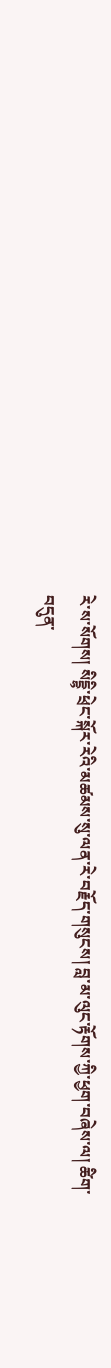རེ་ས་སོགས། སིདྡྷི་ཕྲེང་སྐོར་རེའི་མཚམས་སུ་ལན་རེ་བརྗོད་གསུངས། བླ་མ་ལུང་རྟོགས་ཀྱི་ཕྱག་བཞེས་ལ། ཚིག་བདུན་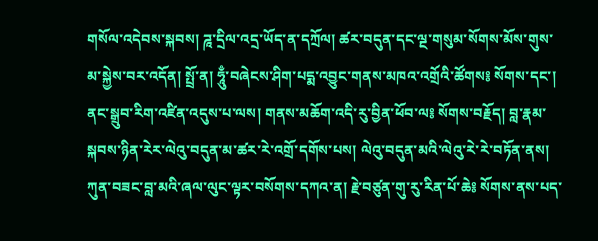གསོལ་འདེབས་སྐབས། ཌཱ་དྲིལ་འདྲ་ཡོད་ན་དཀྲོལ། ཚར་བདུན་དང་ལྔ་གསུམ་སོགས་མོས་གུས་མ་སྐྱེས་བར་འདོན། སྤྲོ་ན། ཧཱུྃ་བཞེངས་ཤིག་པདྨ་འབྱུང་གནས་མཁའ་འགྲོའི་ཚོགས༔ སོགས་དང་། ནང་སྒྲུབ་རིག་འཛིན་འདུས་པ་ལས། གནས་མཆོག་འདི་རུ་བྱིན་ཕོབ་ལ༔ སོགས་བརྗོད། བླ་རྣམ་སྐབས་ཉིན་རེར་ལེའུ་བདུན་མ་ཚར་རེ་འགྲོ་དགོས་པས། ལེའུ་བདུན་མའི་ལེའུ་རེ་རེ་བཏོན་ནས། ཀུན་བཟང་བླ་མའི་ཞལ་ལུང་ལྟར་བསོགས་དཀའ་ན། རྗེ་བཙུན་གུ་རུ་རིན་པོ་ཆེ༔ སོགས་ནས་པད་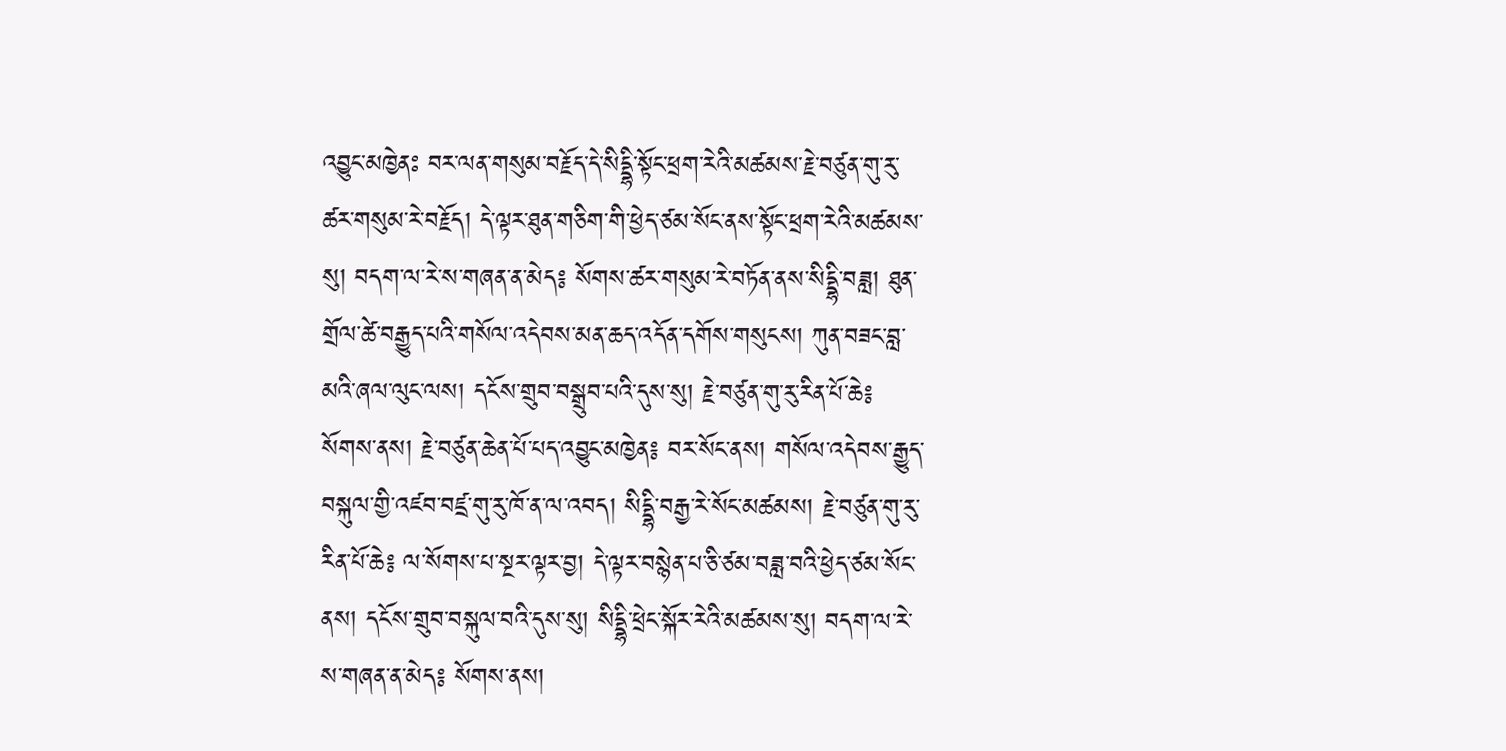འབྱུང་མཁྱེནཿ བར་ལན་གསུམ་བརྗོད་དེ་སིདྡྷི་སྟོང་ཕྲག་རེའི་མཚམས་རྗེ་བཙུན་གུ་རུ་ཚར་གསུམ་རེ་བརྗོད། དེ་ལྟར་ཐུན་གཅིག་གི་ཕྱེད་ཙམ་སོང་ནས་སྟོང་ཕྲག་རེའི་མཚམས་སུ། བདག་ལ་རེ་ས་གཞན་ན་མེད༔ སོགས་ཚར་གསུམ་རེ་བཏོན་ནས་སིདྡྷི་བཟླ། ཐུན་གྲོལ་ཚེ་བརྒྱུད་པའི་གསོལ་འདེབས་མན་ཆད་འདོན་དགོས་གསུངས། ཀུན་བཟང་བླ་མའི་ཞལ་ལུང་ལས། དངོས་གྲུབ་བསྒྲུབ་པའི་དུས་སུ། རྗེ་བཙུན་གུ་རུ་རིན་པོ་ཆེ༔ སོགས་ནས། རྗེ་བཙུན་ཆེན་པོ་པད་འབྱུང་མཁྱེན༔ བར་སོང་ནས། གསོལ་འདེབས་རྒྱུད་བསྐུལ་གྱི་འཛབ་བཛྲ་གུ་རུ་ཁོ་ན་ལ་འབད། སིདྡྷི་བརྒྱ་རེ་སོང་མཚམས། རྗེ་བཙུན་གུ་རུ་རིན་པོ་ཆེ༔ ལ་སོགས་པ་སྔར་ལྟར་བྱ། དེ་ལྟར་བསྙེན་པ་ཅི་ཙམ་བཟླ་བའི་ཕྱེད་ཙམ་སོང་ནས། དངོས་གྲུབ་བསྐུལ་བའི་དུས་སུ། སིདྡྷི་ཕྲེང་སྐོར་རེའི་མཚམས་སུ། བདག་ལ་རེ་ས་གཞན་ན་མེད༔ སོགས་ནས།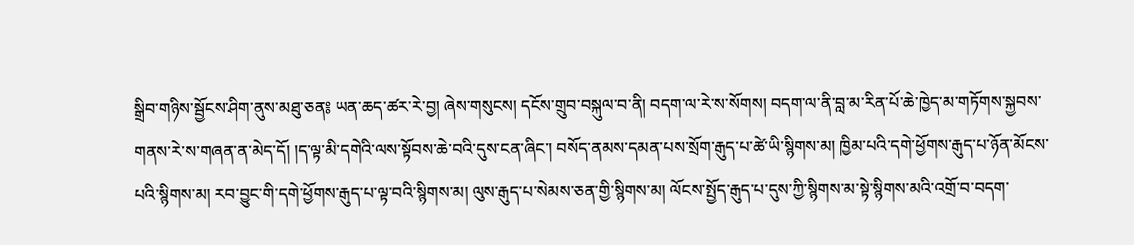སྒྲིབ་གཉིས་སྦྱོངས་ཤིག་ནུས་མཐུ་ཅན༔ ཡན་ཆད་ཚར་རེ་བྱ། ཞེས་གསུངས། དངོས་གྲུབ་བསྐུལ་བ་ནི། བདག་ལ་རེ་ས་སོགས། བདག་ལ་ནི་བླ་མ་རིན་པོ་ཆེ་ཁྱེད་མ་གཏོགས་སྐྱབས་གནས་རེ་ས་གཞན་ན་མེད་དོ། །ད་ལྟ་མི་དགེའི་ལས་སྟོབས་ཆེ་བའི་དུས་ངན་ཞིང་། བསོད་ནམས་དམན་པས་སྲོག་རྒུད་པ་ཚེ་ཡི་སྙིགས་མ། ཁྱིམ་པའི་དགེ་ཕྱོགས་རྒུད་པ་ཉོན་མོངས་པའི་སྙིགས་མ། རབ་བྱུང་གི་དགེ་ཕྱོགས་རྒུད་པ་ལྟ་བའི་སྙིགས་མ། ལུས་རྒུད་པ་སེམས་ཅན་གྱི་སྙིགས་མ། ལོངས་སྤྱོད་རྒུད་པ་དུས་ཀྱི་སྙིགས་མ་སྟེ་སྙིགས་མའི་འགྲོ་བ་བདག་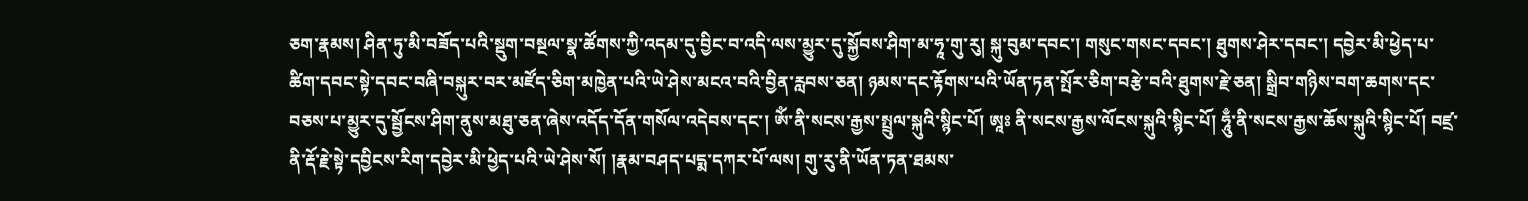ཅག་རྣམས། ཤིན་ཏུ་མི་བཟོད་པའི་སྡུག་བསྔལ་སྣ་ཚོགས་ཀྱི་འདམ་དུ་བྱིང་བ་འདི་ལས་མྱུར་དུ་སྐྱོབས་ཤིག་མ་ཧཱ་གུ་རུ། སྐུ་བུམ་དབང་། གསུང་གསང་དབང་། ཐུགས་ཤེར་དབང་། དབྱེར་མི་ཕྱེད་པ་ཚིག་དབང་སྟེ་དབང་བཞི་བསྐུར་བར་མཛོད་ཅིག་མཁྱེན་པའི་ཡེ་ཤེས་མངའ་བའི་བྱིན་རླབས་ཅན། ཉམས་དང་རྟོགས་པའི་ཡོན་ཏན་སྤོར་ཅིག་བརྩེ་བའི་ཐུགས་རྗེ་ཅན། སྒྲིབ་གཉིས་བག་ཆགས་དང་བཅས་པ་མྱུར་དུ་སྦྱོངས་ཤིག་ནུས་མཐུ་ཅན་ཞེས་འདོད་དོན་གསོལ་འདེབས་དང་། ༀ་ནི་སངས་རྒྱས་སྤྲུལ་སྐུའི་སྙིང་པོ། ཨཱཿ ནི་སངས་རྒྱས་ལོངས་སྐུའི་སྙིང་པོ། ཧཱུྃ་ནི་སངས་རྒྱས་ཆོས་སྐུའི་སྙིང་པོ། བཛྲ་ནི་རྡོ་རྗེ་སྟེ་དབྱིངས་རིག་དབྱེར་མི་ཕྱེད་པའི་ཡེ་ཤེས་སོ། །རྣམ་བཤད་པདྨ་དཀར་པོ་ལས། གུ་རུ་ནི་ཡོན་ཏན་ཐམས་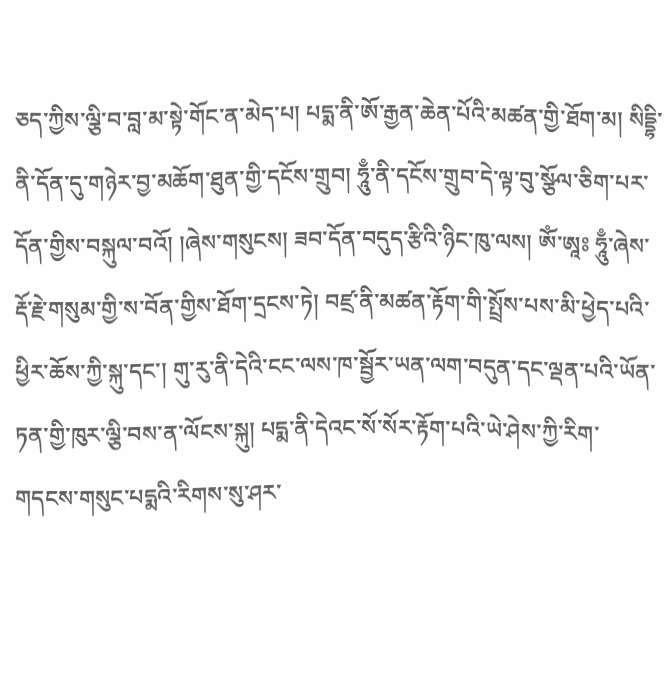ཅད་ཀྱིས་ལྕི་བ་བླ་མ་སྟེ་གོང་ན་མེད་པ། པདྨ་ནི་ཨོ་རྒྱན་ཆེན་པོའི་མཚན་གྱི་ཐོག་མ། སིདྡྷི་ནི་དོན་དུ་གཉེར་བྱ་མཆོག་ཐུན་གྱི་དངོས་གྲུབ། ཧཱུྃ་ནི་དངོས་གྲུབ་དེ་ལྟ་བུ་སྩོལ་ཅིག་པར་དོན་གྱིས་བསྐུལ་བའོ། །ཞེས་གསུངས། ཟབ་དོན་བདུད་རྩིའི་ཉིང་ཁུ་ལས། ༀ་ཨཱཿ ཧཱུྃ་ཞེས་རྡོ་རྗེ་གསུམ་གྱི་ས་བོན་གྱིས་ཐོག་དྲངས་ཏེ། བཛྲ་ནི་མཚན་རྟོག་གི་སྤྲོས་པས་མི་ཕྱེད་པའི་ཕྱིར་ཆོས་ཀྱི་སྐུ་དང་། གུ་རུ་ནི་དེའི་ངང་ལས་ཁ་སྦྱོར་ཡན་ལག་བདུན་དང་ལྡན་པའི་ཡོན་ཏན་གྱི་ཁུར་ལྕི་བས་ན་ལོངས་སྐུ། པདྨ་ནི་དེའང་སོ་སོར་རྟོག་པའི་ཡེ་ཤེས་ཀྱི་རིག་གདངས་གསུང་པདྨའི་རིགས་སུ་ཤར་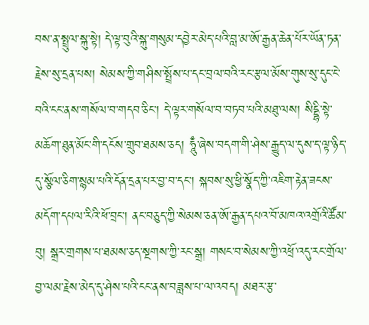བས་ན་སྤྲུལ་སྐུ་སྟེ། དེ་ལྟ་བུའི་སྐུ་གསུམ་དབྱེར་མེད་པའི་བླ་མ་ཨོ་རྒྱན་ཆེན་པོར་ཡོན་ཏན་རྗེས་སུ་དྲན་པས། སེམས་ཀྱི་གཤིས་སྤྲོས་པ་དང་བྲལ་བའི་རང་རྩལ་མོས་གུས་སུ་དུང་ངེ་བའི་ངང་ནས་གསོལ་བ་གདབ་ཅིང་། དེ་ལྟར་གསོལ་བ་བཏབ་པའི་མཐུ་ལས། སིདྡྷི་སྟེ་མཆོག་ཐུན་མོང་གི་དངོས་གྲུབ་ཐམས་ཅད། ཧཱུྃ་ཞེས་བདག་གི་ཤེས་རྒྱུད་ལ་དུས་ད་ལྟ་ཉིད་དུ་སྩོལ་ཅིག་སྙམ་པའི་དོན་དྲན་པར་བྱ་བ་དང་། སྐབས་སུ་ཕྱི་སྣོད་ཀྱི་འཇིག་རྟེན་ཟངས་མདོག་དཔལ་རིའི་ཕོ་བྲང་། ནང་བཅུད་ཀྱི་སེམས་ཅན་ཨོ་རྒྱན་དཔའ་བོ་མཁའ་འགྲོའི་ཚོམ་བུ། སྒྲར་གྲགས་པ་ཐམས་ཅད་སྔགས་ཀྱི་རང་སྒྲ། གསང་བ་སེམས་ཀྱི་འཕྲོ་འདུ་རང་གྲོལ་བྱ་ལམ་རྗེས་མེད་དུ་ཤེས་པའི་ངང་ནས་བཟླས་པ་ལ་འབད། མཐར་རྩ་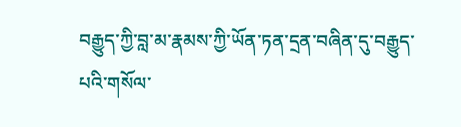བརྒྱུད་ཀྱི་བླ་མ་རྣམས་ཀྱི་ཡོན་ཏན་དྲན་བཞིན་དུ་བརྒྱུད་པའི་གསོལ་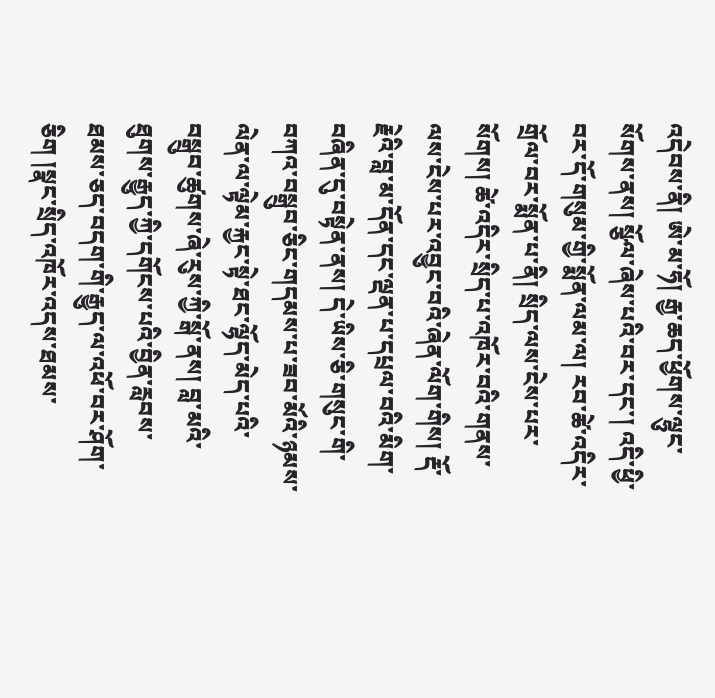འདེབས་ནི། ཨེ་མ་ཧོ། རྒྱ་ཆད་ཕྱོགས་ལྷུང་སོགས་ནས། སྩོལ་ཞེས་པའི་བར་དང་། འདི་ཕྱི་བར་དོ་གསུམ་གྱི་སྨོན་ལམ་ལ། རབ་ཚེ་འདིར་གྲོལ་བར་སྨོན་པ་ནི། སྲིད་ལས་ངེས་པར་སོགས། ཚེ་འདིར་སྲིད་པ་འཁོར་བའི་གནས་ལས་ངེས་པར་འབྱུང་བའི་ཞེན་ལོག་གིས། རྡོ་རྗེའི་བླ་མ་དོན་དང་ལྡན་པ་དཔྲལ་བའི་མིག་བཞིན་དུ་བསྟེན་ནས། དེ་ཡིས་ཅི་གསུང་གི་བཀའ་བསྒྲུབ་ཅིང་གདམས་པ་ཟབ་མོའི་ཉམས་ལེན་ལ་ལྟེམ་རྐྱང་སྟེ་ཐང་ལྷོད་མེད་པའི་བསྒྲུབ་ཚུགས་ཞེ་རུས་ཀྱི་སྒོ་ནས། བླ་མའི་ཐུགས་རྒྱུད་ཀྱི་དགོངས་པའི་བྱིན་རླབས་ཐམས་ཅད་བདག་གི་རྒྱུད་ལ་འཕོ་བར་ཤོག་ཅིག །སྣང་སྲིད་འཁོར་འདས་ཐམས་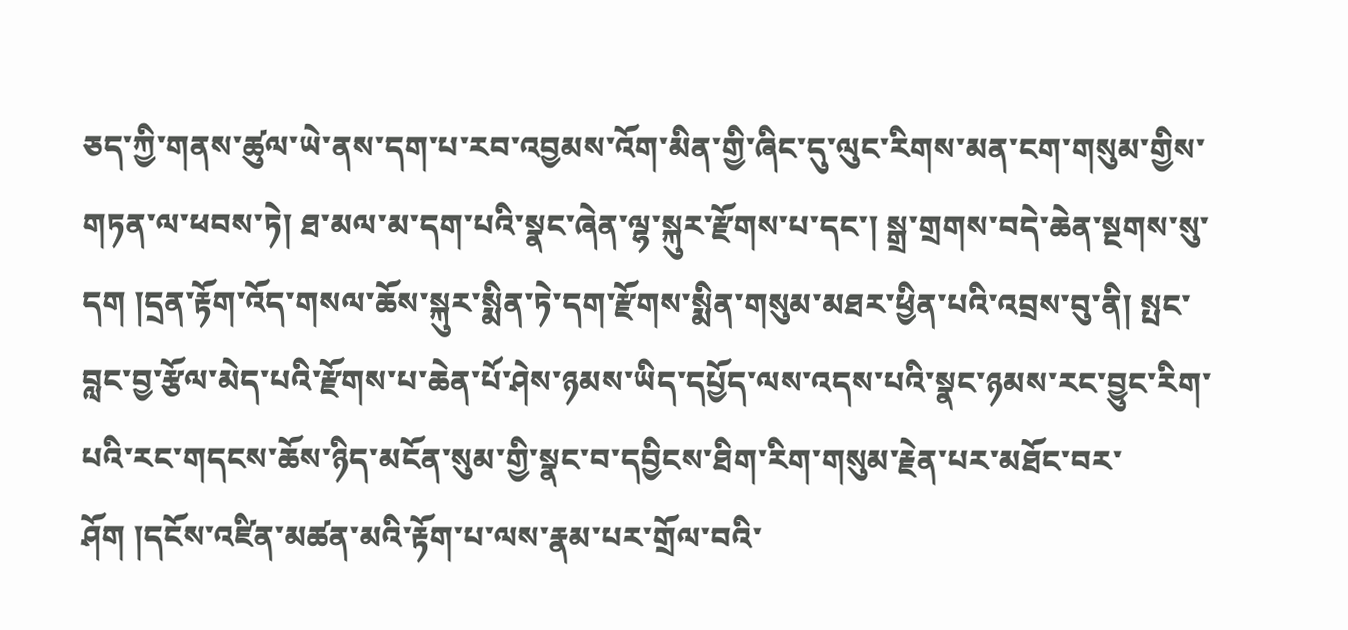ཅད་ཀྱི་གནས་ཚུལ་ཡེ་ནས་དག་པ་རབ་འབྱམས་འོག་མིན་གྱི་ཞིང་དུ་ལུང་རིགས་མན་ངག་གསུམ་གྱིས་གཏན་ལ་ཕབས་ཏེ། ཐ་མལ་མ་དག་པའི་སྣང་ཞེན་ལྷ་སྐུར་རྫོགས་པ་དང་། སྒྲ་གྲགས་བདེ་ཆེན་སྔགས་སུ་དག །དྲན་རྟོག་འོད་གསལ་ཆོས་སྐུར་སྨིན་ཏེ་དག་རྫོགས་སྨིན་གསུམ་མཐར་ཕྱིན་པའི་འབྲས་བུ་ནི། སྤང་བླང་བྱ་རྩོལ་མེད་པའི་རྫོགས་པ་ཆེན་པོ་ཤེས་ཉམས་ཡིད་དཔྱོད་ལས་འདས་པའི་སྣང་ཉམས་རང་བྱུང་རིག་པའི་རང་གདངས་ཆོས་ཉིད་མངོན་སུམ་གྱི་སྣང་བ་དབྱིངས་ཐིག་རིག་གསུམ་རྗེན་པར་མཐོང་བར་ཤོག །དངོས་འཛིན་མཚན་མའི་རྟོག་པ་ལས་རྣམ་པར་གྲོལ་བའི་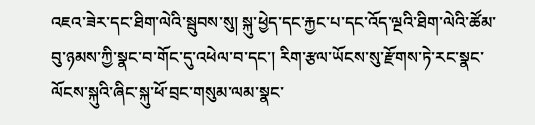འཇའ་ཟེར་དང་ཐིག་ལེའི་སྦུབས་སུ། སྐུ་ཕྱེད་དང་རྐྱང་པ་དང་འོད་ལྔའི་ཐིག་ལེའི་ཚོམ་བུ་ཉམས་ཀྱི་སྣང་བ་གོང་དུ་འཕེལ་བ་དང་། རིག་རྩལ་ཡོངས་སུ་རྫོགས་ཏེ་རང་སྣང་ལོངས་སྐུའི་ཞིང་སྐུ་ཕོ་བྲང་གསུམ་ལམ་སྣང་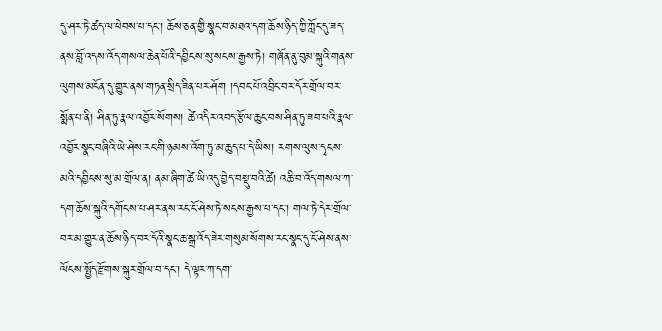དུ་ཤར་ཏེ་ཚད་ལ་ཕེབས་པ་དང་། ཆོས་ཅན་གྱི་སྣང་བ་མཐའ་དག་ཆོས་ཉིད་ཀྱི་ཀློང་དུ་ཟད་ནས་བློ་འདས་འོད་གསལ་ཆེན་པོའི་དབྱིངས་སུ་སངས་རྒྱས་ཏེ། གཞོན་ནུ་བུམ་སྐུའི་གནས་ལུགས་མངོན་དུ་གྱུར་ནས་གཏན་སྲིད་ཟིན་པར་ཤོག །དབང་པོ་འབྲིང་བར་དོར་གྲོལ་བར་སྨོན་པ་ནི། ཤིན་ཏུ་རྣལ་འབྱོར་སོགས། ཚེ་འདིར་འབད་རྩོལ་ཆུང་བས་ཤིན་ཏུ་ཟབ་པའི་རྣལ་འབྱོར་སྣང་བཞིའི་ཡེ་ཤེས་རང་གི་ཉམས་འོག་ཏུ་མ་ཆུད་པ་དེ་ཡིས། རགས་ལུས་དྭངས་མའི་དབྱིངས་སུ་མ་གྲོལ་ན། ནམ་ཞིག་ཚེ་ཡི་འདུ་བྱེད་བསྡུ་བའི་ཚེ། འཆི་བ་འོད་གསལ་ཀ་དག་ཆོས་སྐུའི་དགོངས་པ་ཤར་ནས་རང་ངོ་ཤེས་ཏེ་སངས་རྒྱས་པ་དང་། གལ་ཏེ་དེར་གྲོལ་བར་མ་གྱུར་ན་ཆོས་ཉིད་བར་དོའི་སྣང་ཆ་སྒྲ་འོད་ཟེར་གསུམ་སོགས་རང་སྣང་དུ་ངོ་ཤེས་ནས་ལོངས་སྤྱོད་རྫོགས་སྐུར་གྲོལ་བ་དང་། དེ་ལྟར་ཀ་དག་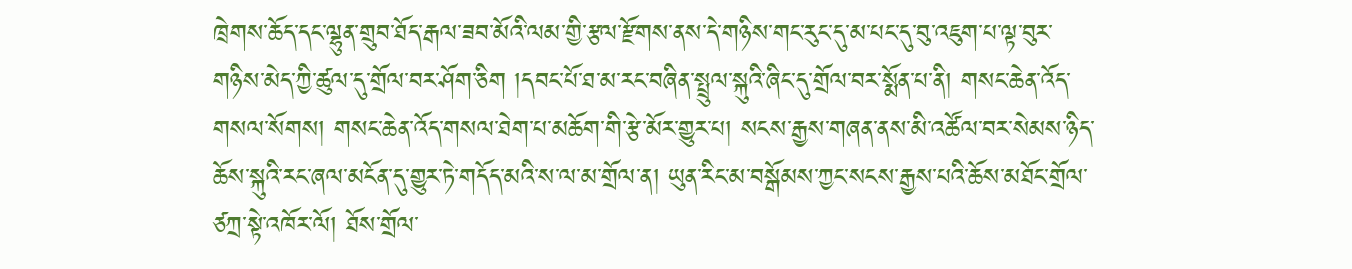ཁྲེགས་ཆོད་དང་ལྷུན་གྲུབ་ཐོད་རྒལ་ཟབ་མོའི་ལམ་གྱི་རྩལ་རྫོགས་ནས་དེ་གཉིས་གང་རུང་དུ་མ་པང་དུ་བུ་འཇུག་པ་ལྟ་བུར་གཉིས་མེད་ཀྱི་ཚུལ་དུ་གྲོལ་བར་ཤོག་ཅིག །དབང་པོ་ཐ་མ་རང་བཞིན་སྤྲུལ་སྐུའི་ཞིང་དུ་གྲོལ་བར་སྨོན་པ་ནི། གསང་ཆེན་འོད་གསལ་སོགས། གསང་ཆེན་འོད་གསལ་ཐེག་པ་མཆོག་གི་རྩེ་མོར་གྱུར་པ། སངས་རྒྱས་གཞན་ནས་མི་འཚོལ་བར་སེམས་ཉིད་ཆོས་སྐུའི་རང་ཞལ་མངོན་དུ་གྱུར་ཏེ་གདོད་མའི་ས་ལ་མ་གྲོལ་ན། ཡུན་རིང་མ་བསྒོམས་ཀྱང་སངས་རྒྱས་པའི་ཆོས་མཐོང་གྲོལ་ཙཀྲ་སྟེ་འཁོར་ལོ། ཐོས་གྲོལ་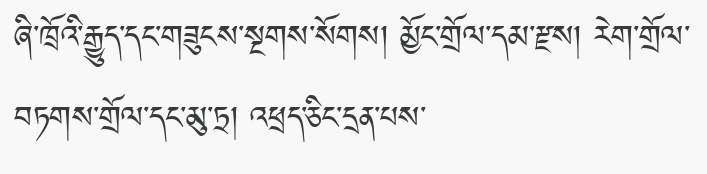ཞི་ཁྲོའི་རྒྱུད་དང་གཟུངས་སྔགས་སོགས། མྱོང་གྲོལ་དམ་རྫས། རེག་གྲོལ་བཏགས་གྲོལ་དང་མུ་ཏྲ། འཕྲད་ཅིང་དྲན་པས་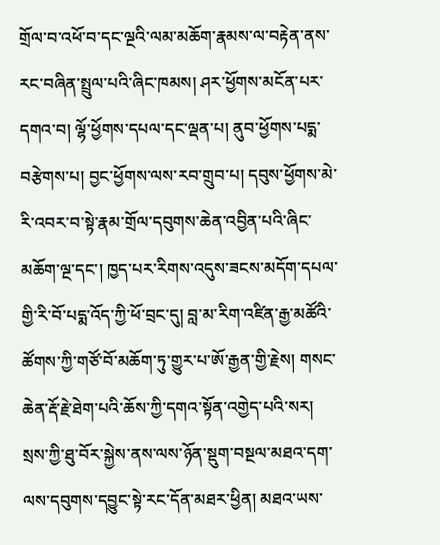གྲོལ་བ་འཕོ་བ་དང་ལྔའི་ལམ་མཆོག་རྣམས་ལ་བརྟེན་ནས་རང་བཞིན་སྤྲུལ་པའི་ཞིང་ཁམས། ཤར་ཕྱོགས་མངོན་པར་དགའ་བ། ལྷོ་ཕྱོགས་དཔལ་དང་ལྡན་པ། ནུབ་ཕྱོགས་པདྨ་བརྩེགས་པ། བྱང་ཕྱོགས་ལས་རབ་གྲུབ་པ། དབུས་ཕྱོགས་མེ་རི་འབར་བ་སྟེ་རྣམ་གྲོལ་དབུགས་ཆེན་འབྱིན་པའི་ཞིང་མཆོག་ལྔ་དང་། ཁྱད་པར་རིགས་འདུས་ཟངས་མདོག་དཔལ་གྱི་རི་བོ་པདྨ་འོད་ཀྱི་ཕོ་བྲང་དུ། བླ་མ་རིག་འཛིན་རྒྱ་མཚོའི་ཚོགས་ཀྱི་གཙོ་བོ་མཆོག་ཏུ་གྱུར་པ་ཨོ་རྒྱན་གྱི་རྗེས། གསང་ཆེན་རྡོ་རྗེ་ཐེག་པའི་ཆོས་ཀྱི་དགའ་སྟོན་འགྱེད་པའི་སར། སྲས་ཀྱི་ཐུ་བོར་སྐྱེས་ནས་ལས་ཉོན་སྡུག་བསྔལ་མཐའ་དག་ལས་དབུགས་དབྱུང་སྟེ་རང་དོན་མཐར་ཕྱིན། མཐའ་ཡས་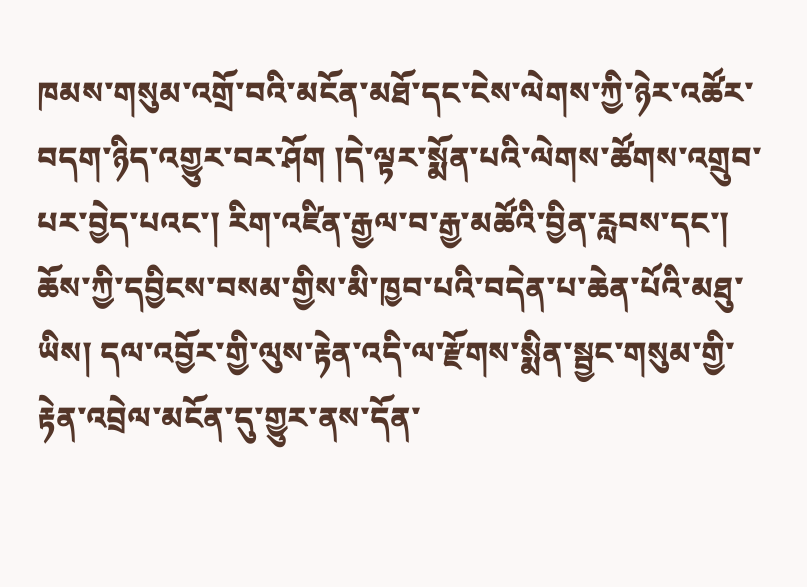ཁམས་གསུམ་འགྲོ་བའི་མངོན་མཐོ་དང་ངེས་ལེགས་ཀྱི་ཉེར་འཚོར་བདག་ཉིད་འགྱུར་བར་ཤོག །དེ་ལྟར་སྨོན་པའི་ལེགས་ཚོགས་འགྲུབ་པར་བྱེད་པའང་། རིག་འཛིན་རྒྱལ་བ་རྒྱ་མཚོའི་བྱིན་རླབས་དང་། ཆོས་ཀྱི་དབྱིངས་བསམ་གྱིས་མི་ཁྱབ་པའི་བདེན་པ་ཆེན་པོའི་མཐུ་ཡིས། དལ་འབྱོར་གྱི་ལུས་རྟེན་འདི་ལ་རྫོགས་སྨིན་སྦྱང་གསུམ་གྱི་རྟེན་འབྲེལ་མངོན་དུ་གྱུར་ནས་དོན་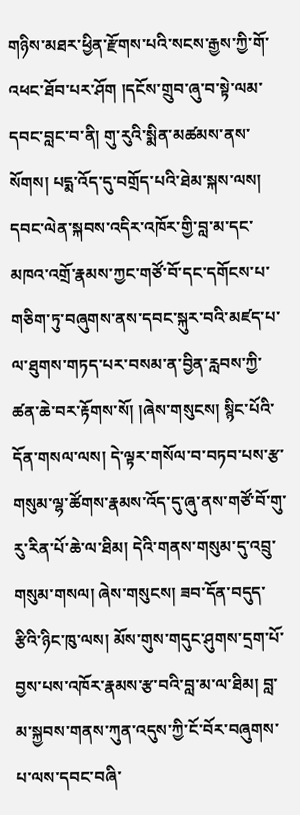གཉིས་མཐར་ཕྱིན་རྫོགས་པའི་སངས་རྒྱས་ཀྱི་གོ་འཕང་ཐོབ་པར་ཤོག །དངོས་གྲུབ་ཞུ་བ་སྟེ་ལམ་དབང་བླང་བ་ནི། གུ་རུའི་སྨིན་མཚམས་ནས་སོགས། པདྨ་འོད་དུ་བགྲོད་པའི་ཐེམ་སྐས་ལས། དབང་ལེན་སྐབས་འདིར་འཁོར་གྱི་བླ་མ་དང་མཁའ་འགྲོ་རྣམས་ཀྱང་གཙོ་བོ་དང་དགོངས་པ་གཅིག་ཏུ་བཞུགས་ནས་དབང་སྐུར་བའི་མཛད་པ་ལ་ཐུགས་གཏད་པར་བསམ་ན་བྱིན་རླབས་ཀྱི་ཚན་ཆེ་བར་རྟོགས་སོ། །ཞེས་གསུངས། སྙིང་པོའི་དོན་གསལ་ལས། དེ་ལྟར་གསོལ་བ་བཏབ་པས་རྩ་གསུམ་ལྷ་ཚོགས་རྣམས་འོད་དུ་ཞུ་ནས་གཙོ་བོ་གུ་རུ་རིན་པོ་ཆེ་ལ་ཐིམ། དེའི་གནས་གསུམ་དུ་འབྲུ་གསུམ་གསལ། ཞེས་གསུངས། ཟབ་དོན་བདུད་རྩིའི་ཉིང་ཁུ་ལས། མོས་གུས་གདུང་ཤུགས་དྲག་པོ་བྱས་པས་འཁོར་རྣམས་རྩ་བའི་བླ་མ་ལ་ཐིམ། བླ་མ་སྐྱབས་གནས་ཀུན་འདུས་ཀྱི་ངོ་བོར་བཞུགས་པ་ལས་དབང་བཞི་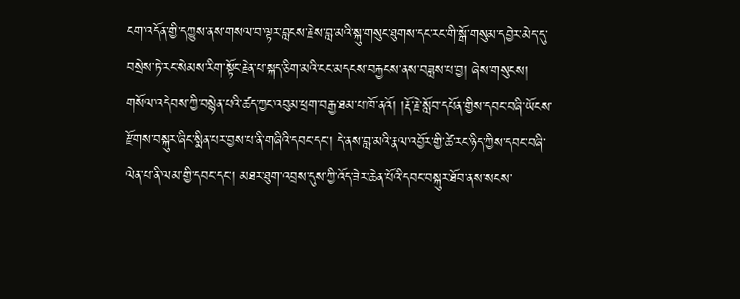ངག་འདོན་གྱི་དཀྱུས་ནས་གསལ་བ་ལྟར་བླངས་རྗེས་བླ་མའི་སྐུ་གསུང་ཐུགས་དང་རང་གི་སྒོ་གསུམ་དབྱེར་མེད་དུ་བསྲེས་ཏེ་རང་སེམས་རིག་སྟོང་རྗེན་པ་སྐད་ཅིག་མའི་ངང་མདངས་བརྐྱངས་ནས་བཟླས་པ་བྱ། ཞེས་གསུངས། གསོལ་འདེབས་ཀྱི་བསྙེན་པའི་ཚད་ཀྱང་འབུམ་ཕྲག་བརྒྱ་ཐམ་པ་ཁོ་ནའོ། །རྡོ་རྗེ་སློབ་དཔོན་གྱིས་དབང་བཞི་ཡོངས་རྫོགས་བསྐུར་ཞིང་སྨིན་པར་བྱས་པ་ནི་གཞིའི་དབང་དང་། དེ་ནས་བླ་མའི་རྣལ་འབྱོར་གྱི་ཚེ་རང་ཉིད་ཀྱིས་དབང་བཞི་ལེན་པ་ནི་ལམ་གྱི་དབང་དང་། མཐར་ཐུག་འབྲས་དུས་ཀྱི་འོད་ཟེར་ཆེན་པོའི་དབང་བསྐུར་ཐོབ་ནས་སངས་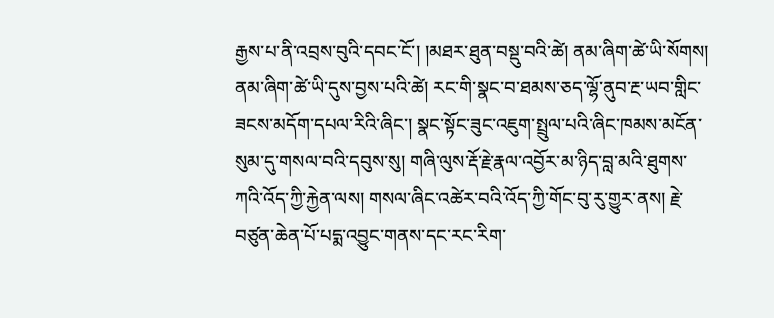རྒྱས་པ་ནི་འབྲས་བུའི་དབང་ངོ་། །མཐར་ཐུན་བསྡུ་བའི་ཚེ། ནམ་ཞིག་ཚེ་ཡི་སོགས། ནམ་ཞིག་ཚེ་ཡི་དུས་བྱས་པའི་ཚེ། རང་གི་སྣང་བ་ཐམས་ཅད་ལྷོ་ནུབ་རྔ་ཡབ་གླིང་ཟངས་མདོག་དཔལ་རིའི་ཞིང་། སྣང་སྟོང་ཟུང་འཇུག་སྤྲུལ་པའི་ཞིང་ཁམས་མངོན་སུམ་དུ་གསལ་བའི་དབུས་སུ། གཞི་ལུས་རྡོ་རྗེ་རྣལ་འབྱོར་མ་ཉིད་བླ་མའི་ཐུགས་ཀའི་འོད་ཀྱི་རྐྱེན་ལས། གསལ་ཞིང་འཚེར་བའི་འོད་ཀྱི་གོང་བུ་རུ་གྱུར་ནས། རྗེ་བཙུན་ཆེན་པོ་པདྨ་འབྱུང་གནས་དང་རང་རིག་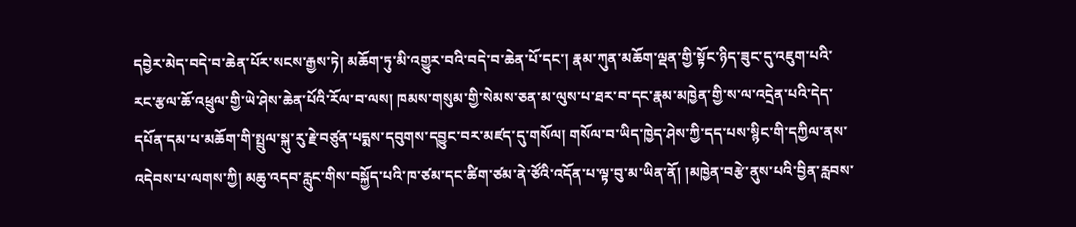དབྱེར་མེད་བདེ་བ་ཆེན་པོར་སངས་རྒྱས་ཏེ། མཆོག་ཏུ་མི་འགྱུར་བའི་བདེ་བ་ཆེན་པོ་དང་། རྣམ་ཀུན་མཆོག་ལྡན་གྱི་སྟོང་ཉིད་ཟུང་དུ་འཇུག་པའི་རང་རྩལ་ཆོ་འཕྲུལ་གྱི་ཡེ་ཤེས་ཆེན་པོའི་རོལ་བ་ལས། ཁམས་གསུམ་གྱི་སེམས་ཅན་མ་ལུས་པ་ཐར་བ་དང་རྣམ་མཁྱེན་གྱི་ས་ལ་འདྲེན་པའི་དེད་དཔོན་དམ་པ་མཆོག་གི་སྤྲུལ་སྐུ་རུ་རྗེ་བཙུན་པདྨས་དབུགས་དབྱུང་བར་མཛད་དུ་གསོལ། གསོལ་བ་ཡིད་ཁྱེད་ཤེས་ཀྱི་དད་པས་སྙིང་གི་དཀྱིལ་ནས་འདེབས་པ་ལགས་ཀྱི། མཆུ་འདབ་རླུང་གིས་བསྐྱོད་པའི་ཁ་ཙམ་དང་ཚིག་ཙམ་ནེ་ཙོའི་འདོན་པ་ལྟ་བུ་མ་ཡིན་ནོ། །མཁྱེན་བརྩེ་ནུས་པའི་བྱིན་རླབས་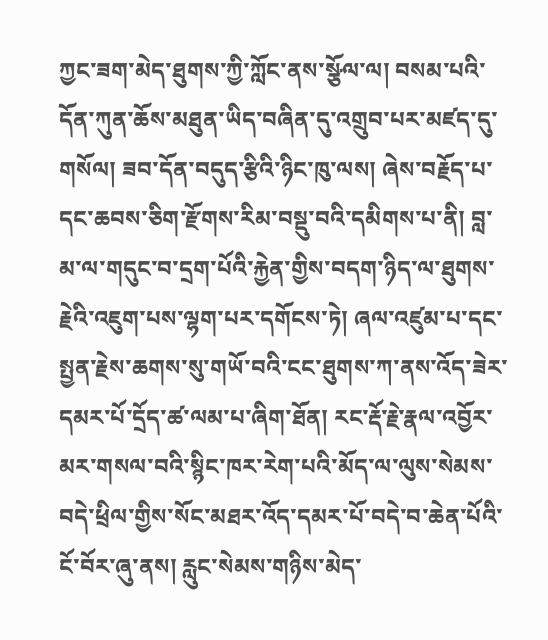ཀྱང་ཟག་མེད་ཐུགས་ཀྱི་ཀློང་ནས་སྩོལ་ལ། བསམ་པའི་དོན་ཀུན་ཆོས་མཐུན་ཡིད་བཞིན་དུ་འགྲུབ་པར་མཛད་དུ་གསོལ། ཟབ་དོན་བདུད་རྩིའི་ཉིང་ཁུ་ལས། ཞེས་བརྗོད་པ་དང་ཆབས་ཅིག་རྫོགས་རིམ་བསྡུ་བའི་དམིགས་པ་ནི། བླ་མ་ལ་གདུང་བ་དྲག་པོའི་རྐྱེན་གྱིས་བདག་ཉིད་ལ་ཐུགས་རྗེའི་འཇུག་པས་ལྷག་པར་དགོངས་ཏེ། ཞལ་འཛུམ་པ་དང་སྤྱན་རྗེས་ཆགས་སུ་གཡོ་བའི་ངང་ཐུགས་ཀ་ནས་འོད་ཟེར་དམར་པོ་དྲོད་ཚ་ལམ་པ་ཞིག་ཐོན། རང་རྡོ་རྗེ་རྣལ་འབྱོར་མར་གསལ་བའི་སྙིང་ཁར་རེག་པའི་མོད་ལ་ལུས་སེམས་བདེ་ཕྲིལ་གྱིས་སོང་མཐར་འོད་དམར་པོ་བདེ་བ་ཆེན་པོའི་ངོ་བོར་ཞུ་ནས། རླུང་སེམས་གཉིས་མེད་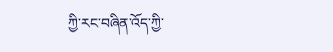ཀྱི་རང་བཞིན་འོད་ཀྱི་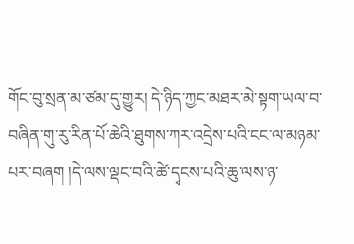གོང་བུ་སྲན་མ་ཙམ་དུ་གྱུར། དེ་ཉིད་ཀྱང་མཐར་མེ་སྟག་ཡལ་བ་བཞིན་གུ་རུ་རིན་པོ་ཆེའི་ཐུགས་ཀར་འདྲེས་པའི་ངང་ལ་མཉམ་པར་བཞག །དེ་ལས་ལྡང་བའི་ཚེ་དྭངས་པའི་ཆུ་ལས་ཉ་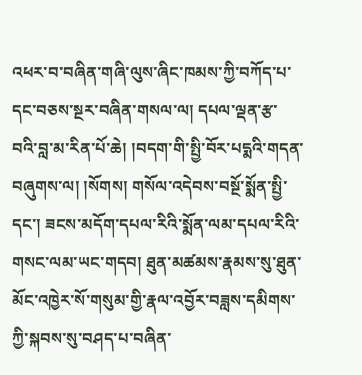འཕར་བ་བཞིན་གཞི་ལུས་ཞིང་ཁམས་ཀྱི་བཀོད་པ་དང་བཅས་སྔར་བཞིན་གསལ་ལ། དཔལ་ལྡན་རྩ་བའི་བླ་མ་རིན་པོ་ཆེ། །བདག་གི་སྤྱི་བོར་པདྨའི་གདན་བཞུགས་ལ། །སོགས། གསོལ་འདེབས་བསྔོ་སྨོན་སྤྱི་དང་། ཟངས་མདོག་དཔལ་རིའི་སྨོན་ལམ་དཔལ་རིའི་གསང་ལམ་ཡང་གདབ། ཐུན་མཚམས་རྣམས་སུ་ཐུན་མོང་འཁྱེར་སོ་གསུམ་གྱི་རྣལ་འབྱོར་བཟླས་དམིགས་ཀྱི་སྐབས་སུ་བཤད་པ་བཞིན་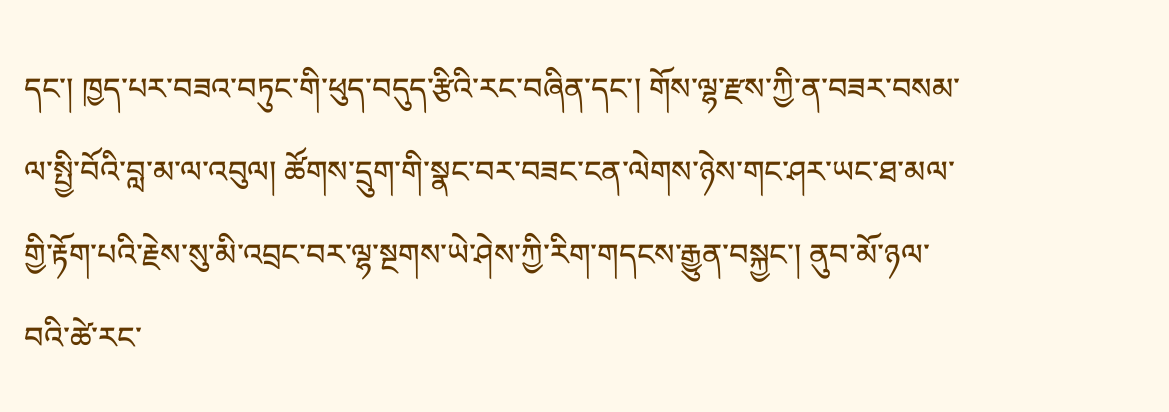དང་། ཁྱད་པར་བཟའ་བཏུང་གི་ཕུད་བདུད་རྩིའི་རང་བཞིན་དང་། གོས་ལྷ་རྫས་ཀྱི་ན་བཟར་བསམ་ལ་སྤྱི་བོའི་བླ་མ་ལ་འབུལ། ཚོགས་དྲུག་གི་སྣང་བར་བཟང་ངན་ལེགས་ཉེས་གང་ཤར་ཡང་ཐ་མལ་གྱི་རྟོག་པའི་རྗེས་སུ་མི་འབྲང་བར་ལྷ་སྔགས་ཡེ་ཤེས་ཀྱི་རིག་གདངས་རྒྱུན་བསྐྱང་། ནུབ་མོ་ཉལ་བའི་ཚེ་རང་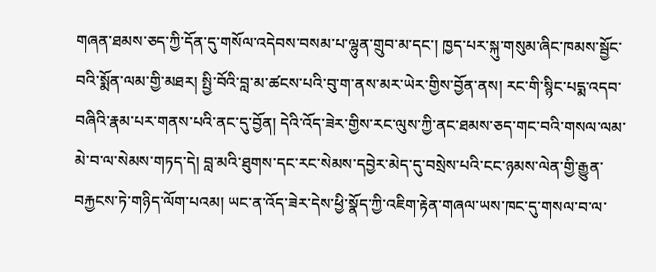གཞན་ཐམས་ཅད་ཀྱི་དོན་དུ་གསོལ་འདེབས་བསམ་པ་ལྷུན་གྲུབ་མ་དང་། ཁྱད་པར་སྐུ་གསུམ་ཞིང་ཁམས་སྦྱོང་བའི་སྨོན་ལམ་གྱི་མཐར། སྤྱི་བོའི་བླ་མ་ཚངས་པའི་བུ་ག་ནས་མར་ཡེར་གྱིས་བྱོན་ནས། རང་གི་སྙིང་པདྨ་འདབ་བཞིའི་རྣམ་པར་གནས་པའི་ནང་དུ་བྱོན། དེའི་འོད་ཟེར་གྱིས་རང་ལུས་ཀྱི་ནང་ཐམས་ཅད་གང་བའི་གསལ་ལམ་མེ་བ་ལ་སེམས་གཏད་དེ། བླ་མའི་ཐུགས་དང་རང་སེམས་དབྱེར་མེད་དུ་བསྲེས་པའི་ངང་ཉམས་ལེན་གྱི་རྒྱུན་བརྐྱངས་ཏེ་གཉིད་ལོག་པའམ། ཡང་ན་འོད་ཟེར་དེས་ཕྱི་སྣོད་ཀྱི་འཇིག་རྟེན་གཞལ་ཡས་ཁང་དུ་གསལ་བ་ལ་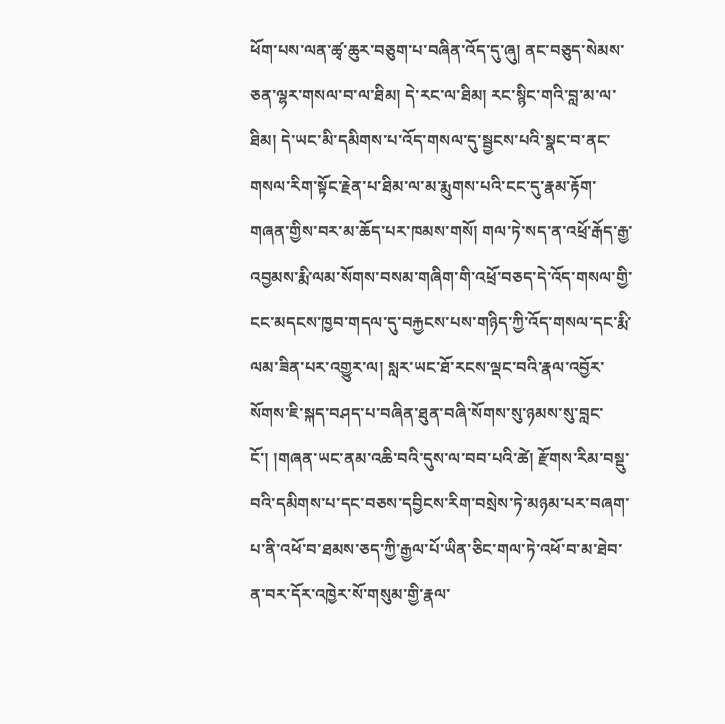ཕོག་པས་ལན་ཚྭ་ཆུར་བཅུག་པ་བཞིན་འོད་དུ་ཞུ། ནང་བཅུད་སེམས་ཅན་ལྷར་གསལ་བ་ལ་ཐིམ། དེ་རང་ལ་ཐིམ། རང་སྙིང་གའི་བླ་མ་ལ་ཐིམ། དེ་ཡང་མི་དམིགས་པ་འོད་གསལ་དུ་སྦྱངས་པའི་སྣང་བ་ནང་གསལ་རིག་སྟོང་རྗེན་པ་ཐིམ་ལ་མ་རྨུགས་པའི་ངང་དུ་རྣམ་རྟོག་གཞན་གྱིས་བར་མ་ཆོད་པར་ཁམས་གསོ། གལ་ཏེ་སད་ན་འཕྲོ་རྒོད་རྒྱ་འབྱམས་རྨི་ལམ་སོགས་བསམ་གཞིག་གི་འཕྲོ་བཅད་དེ་འོད་གསལ་གྱི་ངང་མདངས་ཁྱབ་གདལ་དུ་བརྐྱངས་པས་གཉིད་ཀྱི་འོད་གསལ་དང་རྨི་ལམ་ཟིན་པར་འགྱུར་ལ། སླར་ཡང་ཐོ་རངས་ལྡང་བའི་རྣལ་འབྱོར་སོགས་ཇི་སྐད་བཤད་པ་བཞིན་ཐུན་བཞི་སོགས་སུ་ཉམས་སུ་བླང་ངོ་། །གཞན་ཡང་ནམ་འཆི་བའི་དུས་ལ་བབ་པའི་ཚེ། རྫོགས་རིམ་བསྡུ་བའི་དམིགས་པ་དང་བཅས་དབྱིངས་རིག་བསྲེས་ཏེ་མཉམ་པར་བཞག་པ་ནི་འཕོ་བ་ཐམས་ཅད་ཀྱི་རྒྱལ་པོ་ཡིན་ཅིང་གལ་ཏེ་འཕོ་བ་མ་ཐེབ་ན་བར་དོར་འཁྱེར་སོ་གསུམ་གྱི་རྣལ་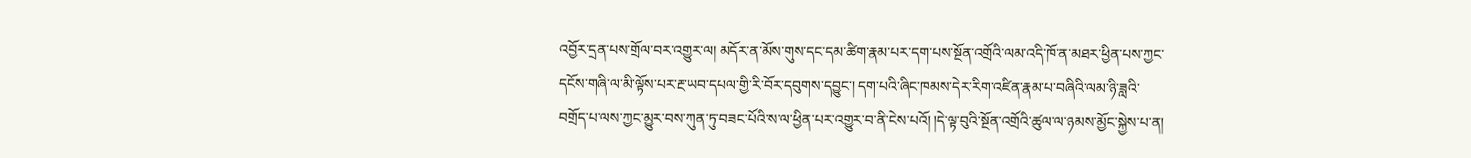འབྱོར་དྲན་པས་གྲོལ་བར་འགྱུར་ལ། མདོར་ན་མོས་གུས་དང་དམ་ཚིག་རྣམ་པར་དག་པས་སྔོན་འགྲོའི་ལམ་འདི་ཁོ་ན་མཐར་ཕྱིན་པས་ཀྱང་དངོས་གཞི་ལ་མི་ལྟོས་པར་རྔ་ཡབ་དཔལ་གྱི་རི་བོར་དབུགས་དབྱུང་། དག་པའི་ཞིང་ཁམས་དེར་རིག་འཛིན་རྣམ་པ་བཞིའི་ལམ་ཉི་ཟླའི་བགྲོད་པ་ལས་ཀྱང་མྱུར་བས་ཀུན་ཏུ་བཟང་པོའི་ས་ལ་ཕྱིན་པར་འགྱུར་བ་ནི་ངེས་པའོ། །དེ་ལྟ་བུའི་སྔོན་འགྲོའི་ཚུལ་ལ་ཉམས་མྱོང་སྐྱེས་པ་ན།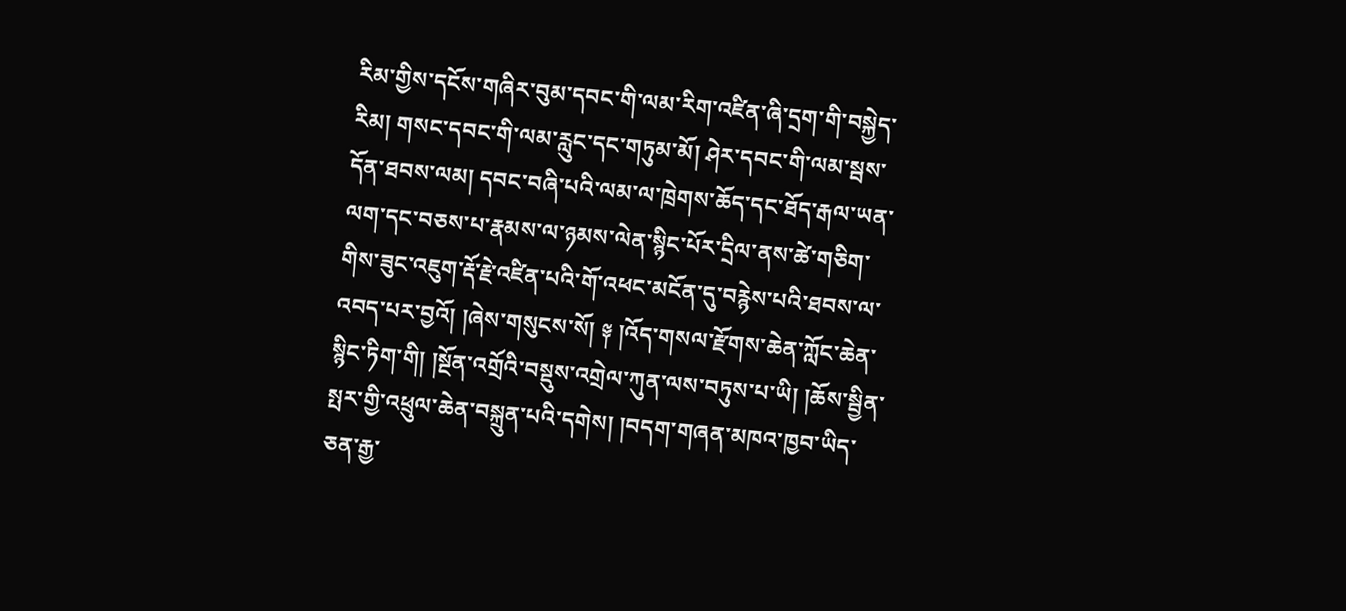རིམ་གྱིས་དངོས་གཞིར་བུམ་དབང་གི་ལམ་རིག་འཛིན་ཞི་དྲག་གི་བསྐྱེད་རིམ། གསང་དབང་གི་ལམ་རླུང་དང་གཏུམ་མོ། ཤེར་དབང་གི་ལམ་སྦས་དོན་ཐབས་ལམ། དབང་བཞི་པའི་ལམ་ལ་ཁྲེགས་ཆོད་དང་ཐོད་རྒལ་ཡན་ལག་དང་བཅས་པ་རྣམས་ལ་ཉམས་ལེན་སྙིང་པོར་དྲིལ་ནས་ཚེ་གཅིག་གིས་ཟུང་འཇུག་རྡོ་རྗེ་འཛིན་པའི་གོ་འཕང་མངོན་དུ་བརྙེས་པའི་ཐབས་ལ་འབད་པར་བྱའོ། །ཞེས་གསུངས་སོ། ༈ །འོད་གསལ་རྫོགས་ཆེན་ཀློང་ཆེན་སྙིང་ཏིག་གི། །སྔོན་འགྲོའི་བསྡུས་འགྲེལ་ཀུན་ལས་བཏུས་པ་ཡི། །ཆོས་སྦྱིན་སྤར་གྱི་འཕྲུལ་ཆེན་བསྐྲུན་པའི་དགེས། །བདག་གཞན་མཁའ་ཁྱབ་ཡིད་ཅན་རྒྱ་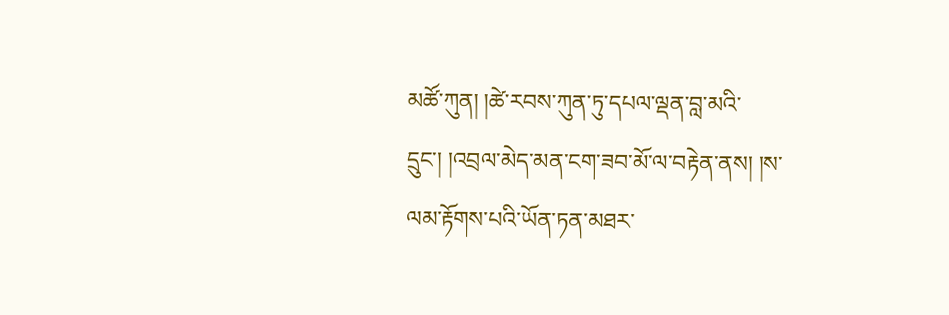མཚོ་ཀུན། །ཚེ་རབས་ཀུན་ཏུ་དཔལ་ལྡན་བླ་མའི་དྲུང་། །འབྲལ་མེད་མན་ངག་ཟབ་མོ་ལ་བརྟེན་ནས། །ས་ལམ་རྟོགས་པའི་ཡོན་ཏན་མཐར་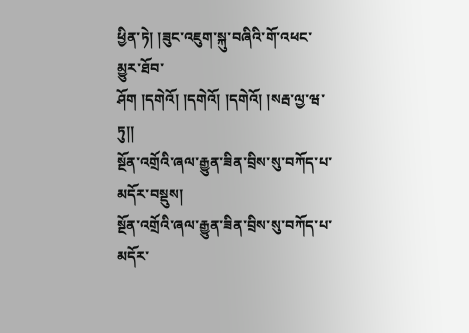ཕྱིན་ཏེ། །ཟུང་འཇུག་སྐུ་བཞིའི་གོ་འཕང་མྱུར་ཐོབ་ཤོག །དགེའོ། །དགེའོ། །དགེའོ། །སརྦ་ལྱ་ཝ་ཏུ།།
སྔོན་འགྲོའི་ཞལ་རྒྱུན་ཟིན་བྲིས་སུ་བཀོད་པ་མདོར་བསྡུས།
སྔོན་འགྲོའི་ཞལ་རྒྱུན་ཟིན་བྲིས་སུ་བཀོད་པ་མདོར་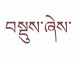བསྡུས་ཞེས་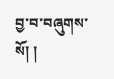བྱ་བ་བཞུགས་སོ། །